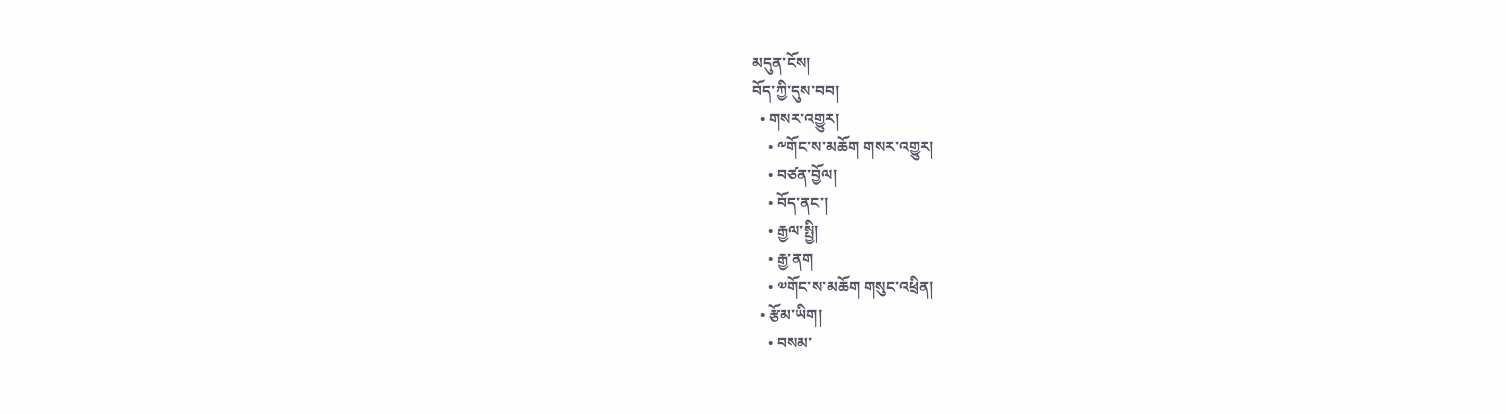མདུན་ངོས།
བོད་ཀྱི་དུས་བབ།
  • གསར་འགྱུར།
    • ༸གོང་ས་མཆོག གསར་འགྱུར།
    • བཙན་བྱོལ།
    • བོད་ནང་།
    • རྒྱལ་སྤྱི།
    • རྒྱ་ནག
    • ༧གོང་ས་མཆོག གསུང་འཕྲིན།
  • རྩོམ་ཡིག།
    • བསམ་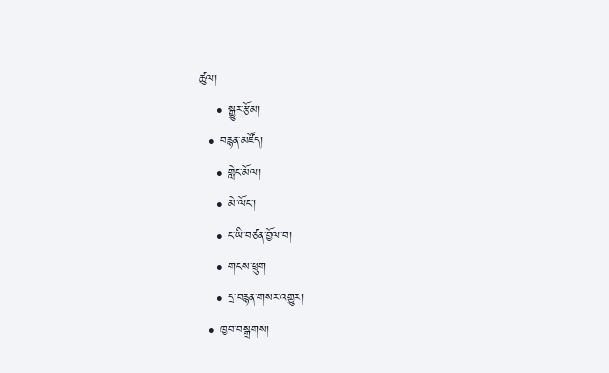ཚུལ།
    • སྒྱུར་རྩོམ།
  • བརྙན་མཛོད།
    • གླེང་མོལ།
    • མེ་ལོང་།
    • ང་ཡི་བཙན་བྱོལ་བ།
    • གངས་ཕྲུག
    • དྲ་བརྙན་གསར་འགྱུར།
  • ཁྱབ་བསྒྲགས།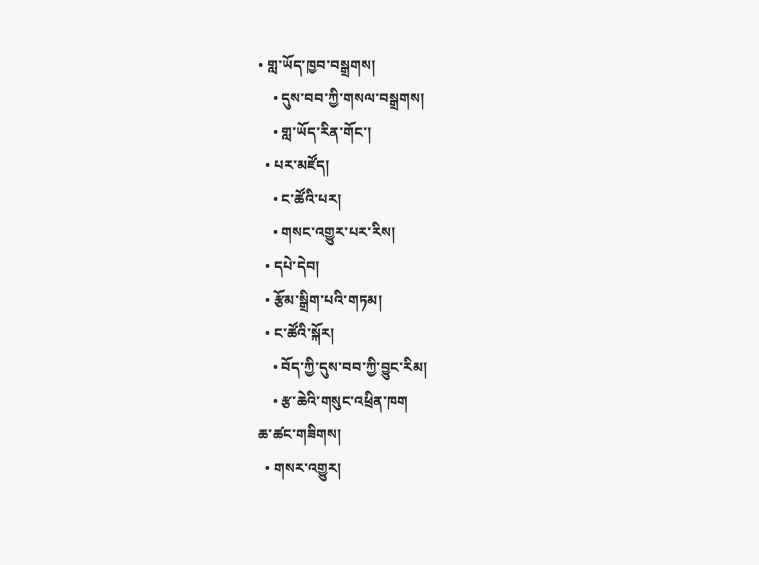• གླ་ཡོད་ཁྱབ་བསྒྲགས།
    • དུས་བབ་ཀྱི་གསལ་བསྒྲགས།
    • གླ་ཡོད་རིན་གོང་།
  • པར་མཛོད།
    • ང་ཚོའི་པར།
    • གསང་འགྱུར་པར་རིས།
  • དཔེ་དེབ།
  • རྩོམ་སྒྲིག་པའི་གཏམ།
  • ང་ཚོའི་སྐོར།
    • བོད་ཀྱི་དུས་བབ་ཀྱི་བྱུང་རིམ།
    • རྩ་ཆེའི་གསུང་འཕྲིན་ཁག
ཆ་ཚང་གཟིགས།
  • གསར་འགྱུར།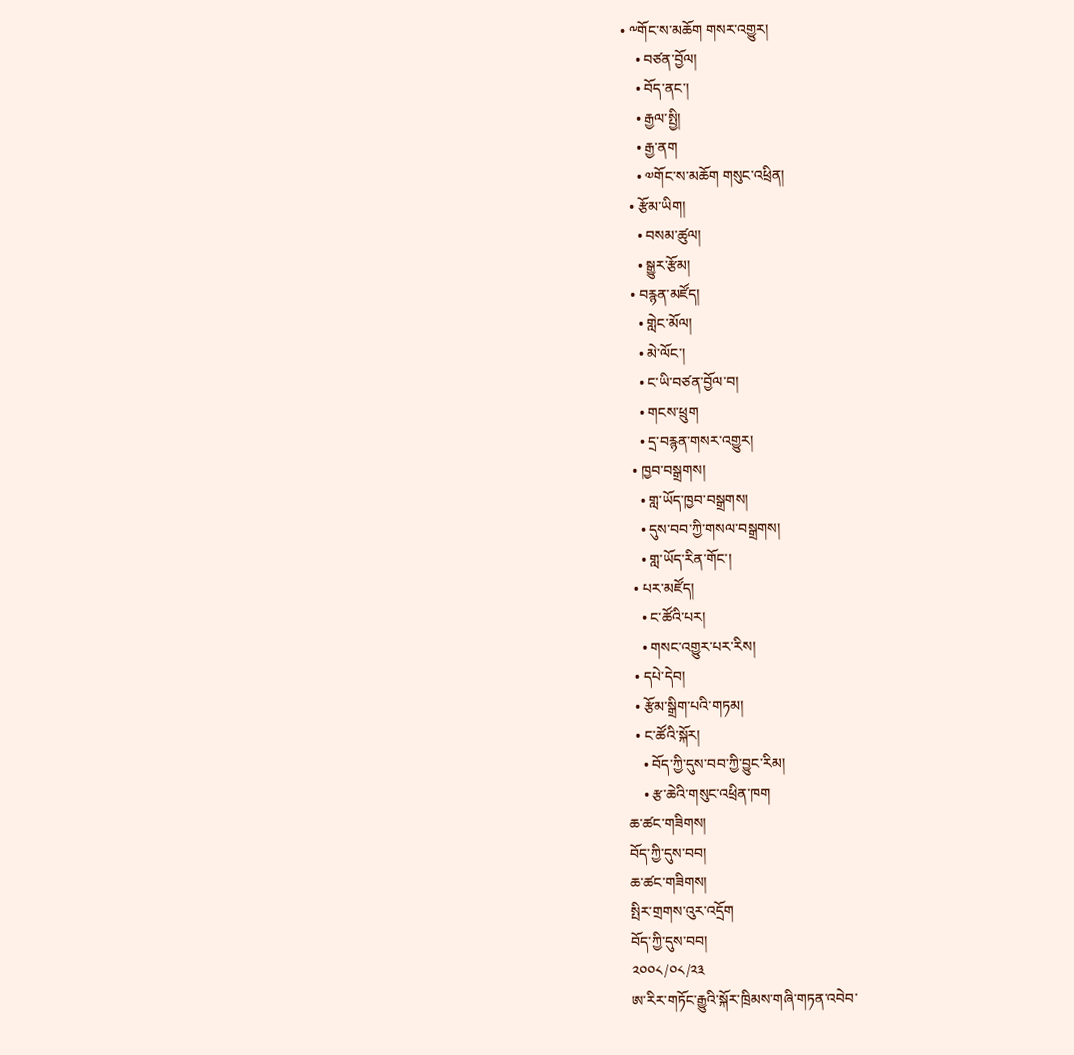• ༸གོང་ས་མཆོག གསར་འགྱུར།
    • བཙན་བྱོལ།
    • བོད་ནང་།
    • རྒྱལ་སྤྱི།
    • རྒྱ་ནག
    • ༧གོང་ས་མཆོག གསུང་འཕྲིན།
  • རྩོམ་ཡིག།
    • བསམ་ཚུལ།
    • སྒྱུར་རྩོམ།
  • བརྙན་མཛོད།
    • གླེང་མོལ།
    • མེ་ལོང་།
    • ང་ཡི་བཙན་བྱོལ་བ།
    • གངས་ཕྲུག
    • དྲ་བརྙན་གསར་འགྱུར།
  • ཁྱབ་བསྒྲགས།
    • གླ་ཡོད་ཁྱབ་བསྒྲགས།
    • དུས་བབ་ཀྱི་གསལ་བསྒྲགས།
    • གླ་ཡོད་རིན་གོང་།
  • པར་མཛོད།
    • ང་ཚོའི་པར།
    • གསང་འགྱུར་པར་རིས།
  • དཔེ་དེབ།
  • རྩོམ་སྒྲིག་པའི་གཏམ།
  • ང་ཚོའི་སྐོར།
    • བོད་ཀྱི་དུས་བབ་ཀྱི་བྱུང་རིམ།
    • རྩ་ཆེའི་གསུང་འཕྲིན་ཁག
ཆ་ཚང་གཟིགས།
བོད་ཀྱི་དུས་བབ།
ཆ་ཚང་གཟིགས།
སྤིར་གྲགས་འུར་འདྲོག
བོད་ཀྱི་དུས་བབ།
༢༠༠༨/༠༨/༢༣
ཨ་རིར་གཏོང་རྒྱུའི་སྐོར་ཁྲིམས་གཞི་གཏན་འབེབ་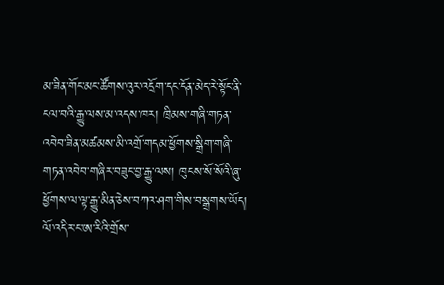མ་ཟིན་གོང་མང་ཚོགས་འུར་འདྲོག་དང་དོན་མེད་རེ་སྟོང་ནི་ངལ་བའི་རྒྱུ་ལས་མ་འདས་ཁར། ཁྲིམས་གཞི་གཏན་འབེབ་ཟིན་མཚམས་མི་འགྲོ་གདམ་ཕྱོགས་སྒྲིག་གཞི་གཏན་འབེབ་གཞིར་བཟུང་བྱ་རྒྱུ་ལས། ཁུངས་སོ་སོའི་ཞུ་ཕྱོགས་ལ་ལྟ་རྒྱུ་མིན་ཅེས་བཀའ་ཤག་གིས་བསྒྲགས་ཡོད།
ལོ་འདིར་ང་ཨ་རིའི་གྲོས་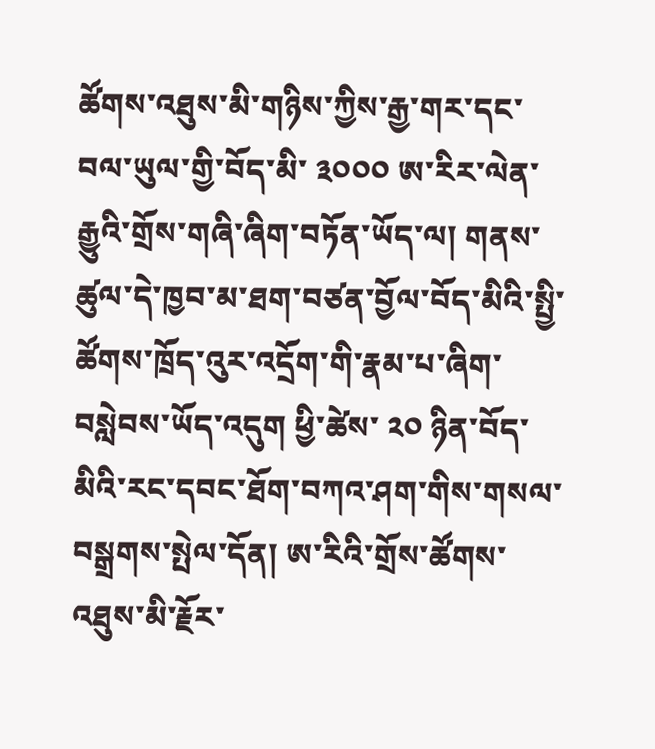ཚོགས་འཐུས་མི་གཉིས་ཀྱིས་རྒྱ་གར་དང་བལ་ཡུལ་གྱི་བོད་མི་ ༣༠༠༠ ཨ་རིར་ལེན་རྒྱུའི་གྲོས་གཞི་ཞིག་བཏོན་ཡོད་ལ། གནས་ཚུལ་དེ་ཁྱབ་མ་ཐག་བཙན་བྱོལ་བོད་མིའི་སྤྱི་ཚོགས་ཁྲོད་འུར་འདྲོག་གི་རྣམ་པ་ཞིག་བསླེབས་ཡོད་འདུག ཕྱི་ཚེས་ ༢༠ ཉིན་བོད་མིའི་རང་དབང་ཐོག་བཀའ་ཤག་གིས་གསལ་བསྒྲགས་སྤེལ་དོན། ཨ་རིའི་གྲོས་ཚོགས་འཐུས་མི་རྗོར་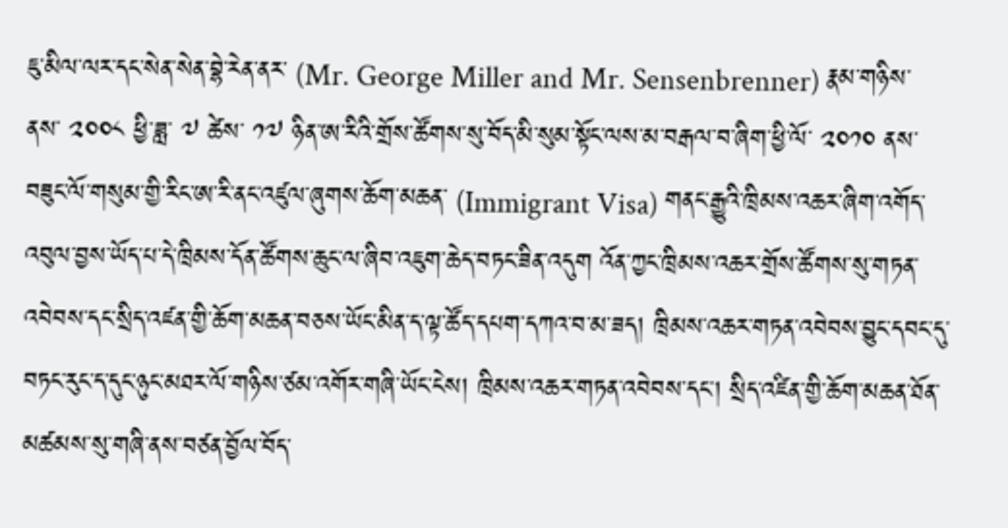ཇུ་མིལ་ལར་དང་སེན་སེན་བྷེ་རེན་ནར་ (Mr. George Miller and Mr. Sensenbrenner) རྣམ་གཉིས་ནས་ ༢༠༠༨ ཕྱི་ཟླ་ ༧ ཚེས་ ༡༧ ཉིན་ཨ་རིའི་གྲོས་ཚོགས་སུ་བོད་མི་སུམ་སྟོང་ལས་མ་བརྒལ་བ་ཞིག་ཕྱི་ལོ་ ༢༠༡༠ ནས་བཟུང་ལོ་གསུམ་གྱི་རིང་ཨ་རི་ནང་འཛུལ་ཞུགས་ཆོག་མཆན་ (Immigrant Visa) གནང་རྒྱུའི་ཁྲིམས་འཆར་ཞིག་འགོད་འབུལ་བྱས་ཡོད་པ་དེ་ཁྲིམས་དོན་ཚོགས་ཆུང་ལ་ཞིབ་འཇུག་ཆེད་བཏང་ཟིན་འདུག འོན་ཀྱང་ཁྲིམས་འཆར་གྲོས་ཚོགས་སུ་གཏན་འབེབས་དང་སྲིད་འཛན་གྱི་ཆོག་མཆན་བཅས་ཡོང་མིན་ད་ལྟ་ཚོད་དཔག་དཀའ་བ་མ་ཟད། ཁྲིམས་འཆར་གཏན་འབེབས་བྱུང་དབང་དུ་བཏང་རུང་ད་དུང་ཉུང་མཐར་ལོ་གཉིས་ཙམ་འགོར་གཞི་ཡོང་ངེས། ཁྲིམས་འཆར་གཏན་འབེབས་དང་། སྲིད་འཛིན་གྱི་ཆོག་མཆན་ཐོན་མཚམས་སུ་གཞི་ནས་བཙན་བྱོལ་བོད་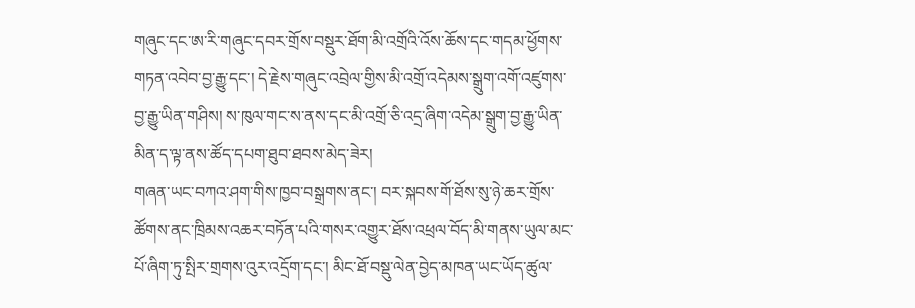གཞུང་དང་ཨ་རི་གཞུང་དབར་གྲོས་བསྡུར་ཐོག་མི་འགྲོའི་འོས་ཆོས་དང་གདམ་ཕྱོགས་གཏན་འབེབ་བྱ་རྒྱུ་དང་། དེ་རྗེས་གཞུང་འབྲེལ་གྱིས་མི་འགྲོ་འདེམས་སྒྲུག་འགོ་འཛུགས་བྱ་རྒྱུ་ཡིན་གཤིས། ས་ཁུལ་གང་ས་ནས་དང་མི་འགྲོ་ཅི་འདྲ་ཞིག་འདེམ་སྒྲུག་བྱ་རྒྱུ་ཡིན་མིན་ད་ལྟ་ནས་ཚོད་དཔག་ཐུབ་ཐབས་མེད་ཟེར།
གཞན་ཡང་བཀའ་ཤག་གིས་ཁྱབ་བསྒྲགས་ནང་། བར་སྐབས་གོ་ཐོས་སུ་ཉེ་ཆར་གྲོས་ཚོགས་ནང་ཁྲིམས་འཆར་བཏོན་པའི་གསར་འགྱུར་ཐོས་འཕྲལ་བོད་མི་གནས་ཡུལ་མང་པོ་ཞིག་ཏུ་སྤིར་གྲགས་འུར་འདྲོག་དང་། མིང་ཐོ་བསྡུ་ལེན་བྱེད་མཁན་ཡང་ཡོད་ཚུལ་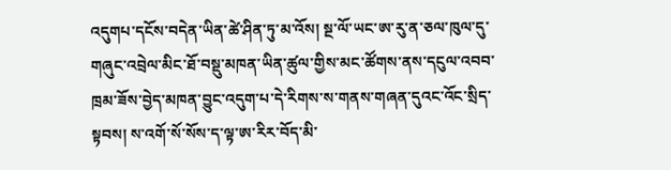འདུགཔ་དངོས་བདེན་ཡིན་ཚེ་ཤིན་ཏུ་མ་འོས། སྔ་ལོ་ཡང་ཨ་རུ་ན་ཅལ་ཁུལ་དུ་གཞུང་འབྲེལ་མིང་ཐོ་བསྡུ་མཁན་ཡིན་ཚུལ་གྱིས་མང་ཚོགས་ནས་དངུལ་འབབ་ཁྲམ་ཟོས་བྱེད་མཁན་བྱུང་འདུག་པ་དེ་རིགས་ས་གནས་གཞན་དུའང་འོང་སྲིད་སྟབས། ས་འགོ་སོ་སོས་ད་ལྟ་ཨ་རིར་བོད་མི་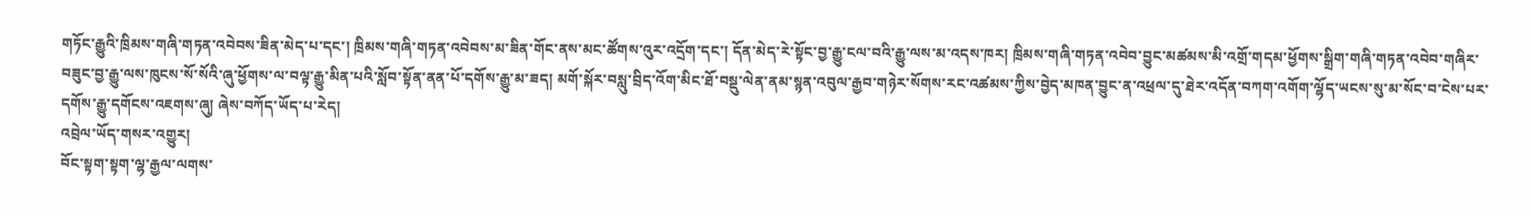གཏོང་རྒྱུའི་ཁྲིམས་གཞི་གཏན་འབེབས་ཟིན་མེད་པ་དང་། ཁྲིམས་གཞི་གཏན་འབེབས་མ་ཟིན་གོང་ནས་མང་ཚོགས་འུར་འདྲོག་དང་། དོན་མེད་རེ་སྟོང་བྱ་རྒྱུ་ངལ་བའི་རྒྱུ་ལས་མ་འདས་ཁར། ཁྲིམས་གཞི་གཏན་འབེབ་བྱུང་མཚམས་མི་འགྲོ་གདམ་ཕྱོགས་སྒྲིག་གཞི་གཏན་འབེབ་གཞིར་བཟུང་བྱ་རྒྱུ་ལས་ཁུངས་སོ་སོའི་ཞུ་ཕྱོགས་ལ་བལྟ་རྒྱུ་མིན་པའི་སློབ་སྟོན་ནན་པོ་དགོས་རྒྱུ་མ་ཟད། མགོ་སྐོར་བསླུ་བྲིད་འོག་མིང་ཐོ་བསྡུ་ལེན་ནམ་སྙན་འབུལ་རྒྱབ་གཉེར་སོགས་རང་འཚམས་ཀྱིས་བྱེད་མཁན་བྱུང་ན་འཕྲལ་དུ་ཐེར་འདོན་བཀག་འགོག་ལྷོད་ཡངས་སུ་མ་སོང་བ་ངེས་པར་དགོས་རྒྱུ་དགོངས་འཇགས་ཞུ། ཞེས་བཀོད་ཡོད་པ་རེད།
འབྲེལ་ཡོད་གསར་འགྱུར།
བོང་སྟག་སྟག་ལྷ་རྒྱལ་ལགས་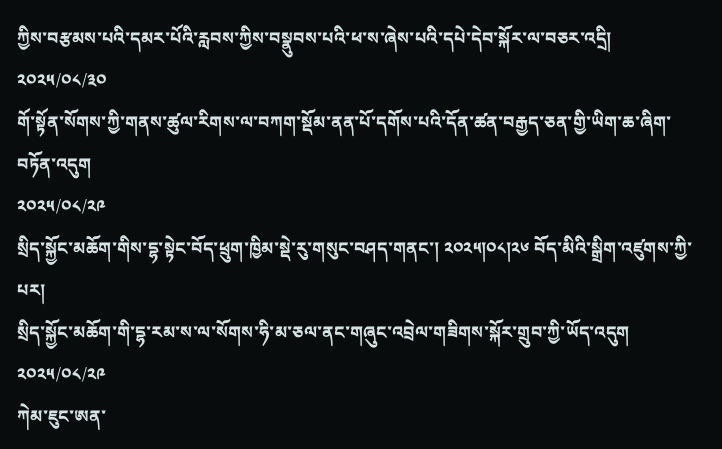ཀྱིས་བརྩམས་པའི་དམར་པོའི་རླབས་ཀྱིས་བསྣུབས་པའི་ཕ་ས་ཞེས་པའི་དཔེ་དེབ་སྐོར་ལ་བཅར་འདྲི།
༢༠༢༥/༠༨/༣༠
གོ་སྟོན་སོགས་ཀྱི་གནས་ཚུལ་རིགས་ལ་བཀག་སྡོམ་ནན་པོ་དགོས་པའི་དོན་ཚན་བརྒྱད་ཅན་གྱི་ཡིག་ཆ་ཞིག་བཏོན་འདུག
༢༠༢༥/༠༨/༢༩
སྲིད་སྐྱོང་མཆོག་གིས་དྷ་སྟེང་བོད་ཕྲུག་ཁྱིམ་སྡེ་རུ་གསུང་བཤད་གནང་། ༢༠༢༥།༠༨།༢༦ བོད་མིའི་སྒྲིག་འཛུགས་ཀྱི་པར།
སྲིད་སྐྱོང་མཆོག་གི་དྷ་རམ་ས་ལ་སོགས་ཧི་མ་ཅལ་ནང་གཞུང་འབྲེལ་གཟིགས་སྐོར་གྲུབ་ཀྱི་ཡོད་འདུག
༢༠༢༥/༠༨/༢༩
ཀེམ་ཇུང་ཨན་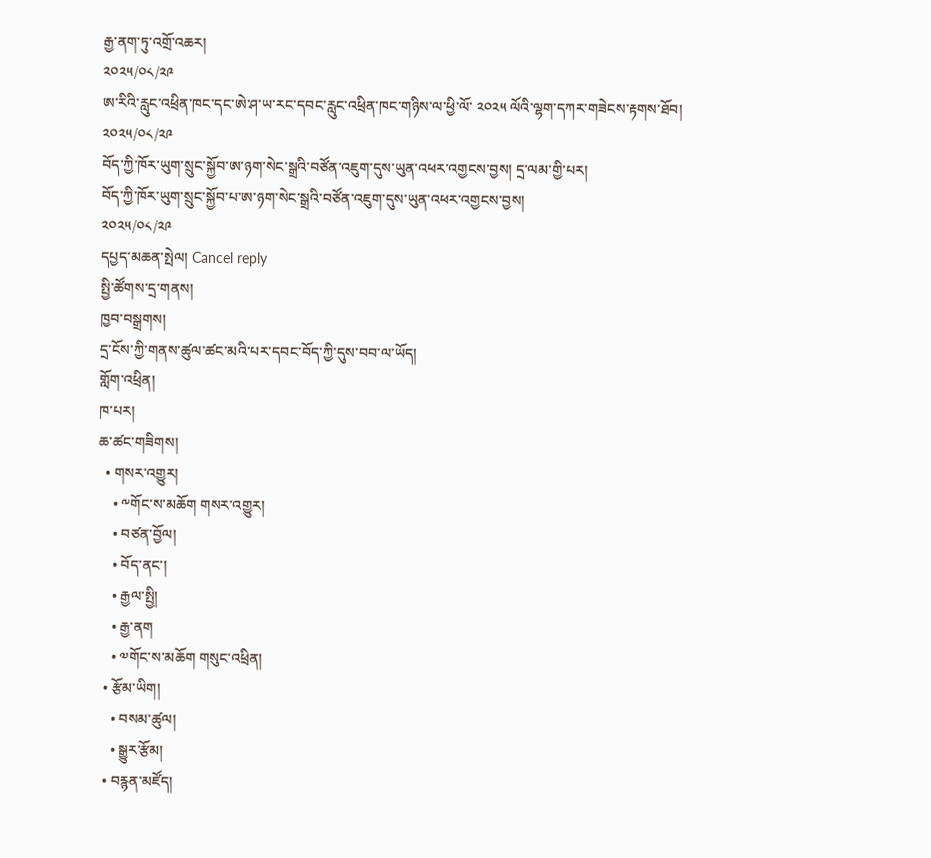རྒྱ་ནག་ཏུ་འགྲོ་འཆར།
༢༠༢༥/༠༨/༢༩
ཨ་རིའི་རླུང་འཕྲིན་ཁང་དང་ཨེ་ཤ་ཡ་རང་དབང་རླུང་འཕྲིན་ཁང་གཉིས་ལ་ཕྱི་ལོ་ ༢༠༢༥ ལོའི་ལྷག་དཀར་གཟེངས་རྟགས་ཐོབ།
༢༠༢༥/༠༨/༢༩
བོད་ཀྱི་ཁོར་ཡུག་སྲུང་སྐྱོབ་ཨ་ཉག་སེང་སྒྲའི་བཙོན་འཇུག་དུས་ཡུན་འཕར་འགྱངས་བྱས། དྲ་ལམ་གྱི་པར།
བོད་ཀྱི་ཁོར་ཡུག་སྲུང་སྐྱོབ་པ་ཨ་ཉག་སེང་སྒྲའི་བཙོན་འཇུག་དུས་ཡུན་འཕར་འགྱངས་བྱས།
༢༠༢༥/༠༨/༢༩
དཔྱད་མཆན་སྤེལ། Cancel reply
སྤྱི་ཚོགས་དྲ་གནས།
ཁྱབ་བསྒྲགས།
དྲ་ངོས་ཀྱི་གནས་ཚུལ་ཚང་མའི་པར་དབང་བོད་ཀྱི་དུས་བབ་ལ་ཡོད།
གློག་འཕྲིན།
ཁ་པར།
ཆ་ཚང་གཟིགས།
  • གསར་འགྱུར།
    • ༸གོང་ས་མཆོག གསར་འགྱུར།
    • བཙན་བྱོལ།
    • བོད་ནང་།
    • རྒྱལ་སྤྱི།
    • རྒྱ་ནག
    • ༧གོང་ས་མཆོག གསུང་འཕྲིན།
  • རྩོམ་ཡིག།
    • བསམ་ཚུལ།
    • སྒྱུར་རྩོམ།
  • བརྙན་མཛོད།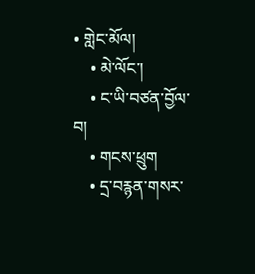• གླེང་མོལ།
    • མེ་ལོང་།
    • ང་ཡི་བཙན་བྱོལ་བ།
    • གངས་ཕྲུག
    • དྲ་བརྙན་གསར་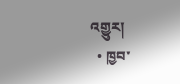འགྱུར།
  • ཁྱབ་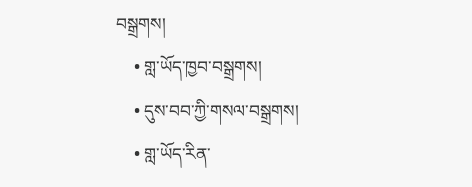བསྒྲགས།
    • གླ་ཡོད་ཁྱབ་བསྒྲགས།
    • དུས་བབ་ཀྱི་གསལ་བསྒྲགས།
    • གླ་ཡོད་རིན་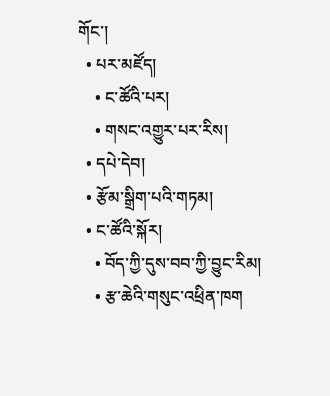གོང་།
  • པར་མཛོད།
    • ང་ཚོའི་པར།
    • གསང་འགྱུར་པར་རིས།
  • དཔེ་དེབ།
  • རྩོམ་སྒྲིག་པའི་གཏམ།
  • ང་ཚོའི་སྐོར།
    • བོད་ཀྱི་དུས་བབ་ཀྱི་བྱུང་རིམ།
    • རྩ་ཆེའི་གསུང་འཕྲིན་ཁག